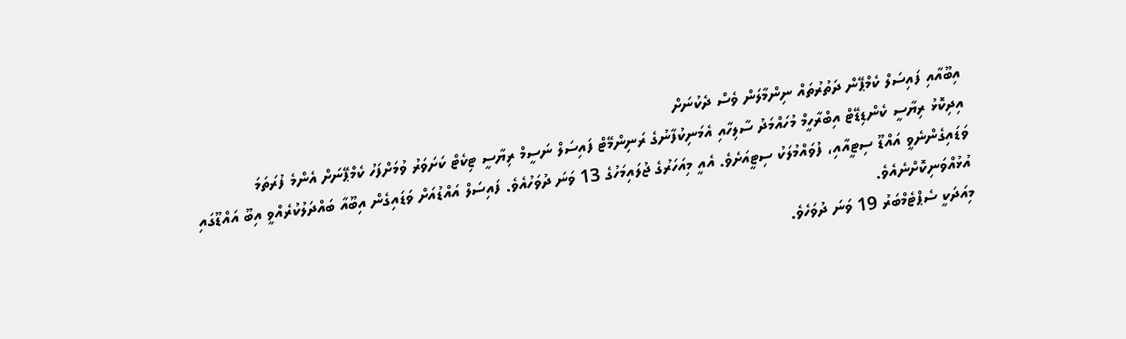އިބޫއާއި ފައިސަލް ކެމްޕޭން ދަތުރުތައް ނިންމާލަން ވެސް ދެކުނަށް
އިދިކޮޅު ރިޔާސީ ކެންޑިޑޭޓް އިބްރާހީމް މުހައްމަދު ސާލިހާއި އެމަނިކުފާނުގެ ރަނިންމޭޓް ފައިސަލް ނަސީމް ރިޔާސީ ޓިކެޓް ކަށަވަރު ވުމަށްފަހު ކެމްޕޭނަށް އެންމެ ފުރަތަމަ ވަޑައިގެންނެވީ އައްޑޫ ސިޓީއާއި، ފުވައްމުލަކު ސިޓީއަށެވެ. އެއީ މިއަހަރުގެ ޖުލައިމަހުގެ 13 ވަނަ ދުވަހުއެވެ. ފައިސަލް އައްޑުއަށް ވަޑައިގެން އިބޫއާ ބައްދަލުކުރެއްވީ އިބޫ އައްޑޫގައި އުޅުއްވަނިކޮށްނެއެވެ.
މިއަދަކީ ސެޕްޓެމްބަރު 19 ވަނަ ދުވަހެވެ.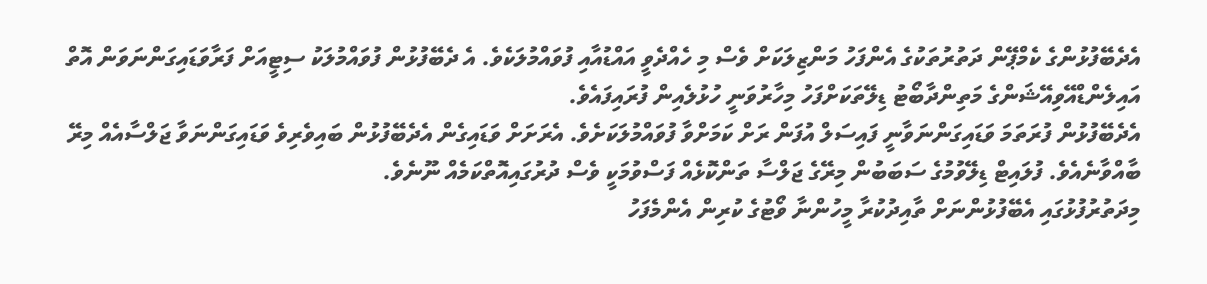އެދެބޭފުޅުންގެ ކެމްޕޭން ދަތުރުތަކުގެ އެންފަހު މަންޒިލަކަށް ވެސް މި ހެއްދެވީ އައްޑުއާއި ފުވައްމުލަކެވެ. އެ ދެބޭފުޅުން ފުވައްމުލަކު ސިޓީއަށް ފަރާވަޑައިގަންނަވަން އޮތް އައިލެންޑްއޭވިއޭޝަންގެ މަތިންދާބޯޓު ޑިލޭތަކަށްފަހު މިހާރުވަނީ ހުޅުލެއިން ފުރައިފައެވެ.
އެދެބޭފުޅުން ފުރަތަމަ ވަޑައިގަންނަވާނީ ފައިސަލް އުފަން ރަށް ކަމަށްވާ ފުވައްމުލަކަށެވެ. އެރަށަށް ވަޑައިގެން އެދެބޭފުޅުން ބައިވެރިވެ ވަޑައިގަންނަވާ ޖަލްސާއެއް މިރޭ ބާއްވާނެއެވެ. ފުލައިޓް ޑިލޭވުމުގެ ސަބަބުން މިރޭގެ ޖަލްސާ ތަންކޮޅެއް ފަސްވުމަކީ ވެސް ދުރުގައިއޮތްކަމެއް ނޫނެވެ.
މިދަތުރުފުޅުގައި އެބޭފުޅުންނަށް ތާއިދުކުރާ މީހުންނާ ވޯޓުގެ ކުރިން އެންމެފަހު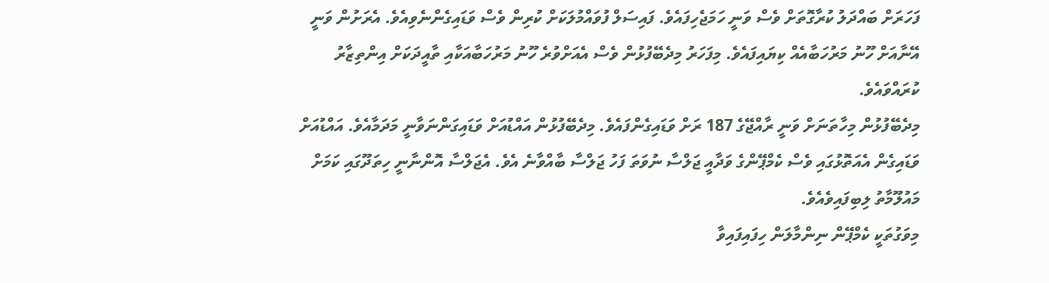ފަހަރަށް ބައްދަލު ކުރާގޮތަށް ވެސް ވަނީ ހަމަޖެހިފައެވެ. ފައިސަލް ފުވައްމުލަކަށް ކުރިން ވެސް ވަޑައިގެންނެވިއެވެ. އެރަށުން ވަނީ އޭނާއަށް ހޫނު މަރުހަބާއެއް ކިޔައިފައެވެ. މިފަހަރު މިދެބޭފުޅުން ވެސް އެއަށްވުރެ ހޫނު މަރުހަބާއަކާއި ތާއީދަކަށް އިންތިޒާރު ކުރައްވައެވެ.
މިދެބޭފުޅުން މިހާތަނަށް ވަނީ ރާއްޖޭގެ 187 ރަށް ވަޑައިގެންފައެވެ. މިދެބޭފުޅުން އައްޑުއަށް ވަޑައިގަންނަވާނީ މަދަމާއެވެ. އައްޑުއަށް ވަޑައިގެން އެއަތޮޅުގައި ވެސް ކެމްޕޭންގެ ވަދާއީ ޖަލްސާ ނުވަތަ ފަހު ޖަލްސާ ބާއްވާނެ އެވެ. އެޖަލްސާ އޮންނާނީ ހިތަދޫގައި ކަމަށް މައުލޫމާތު ލިބިފައިވެއެވެ.
މިވަގުތަކީ ކެމްޕޭން ނިންމާލަން ހިފައިފައިވާ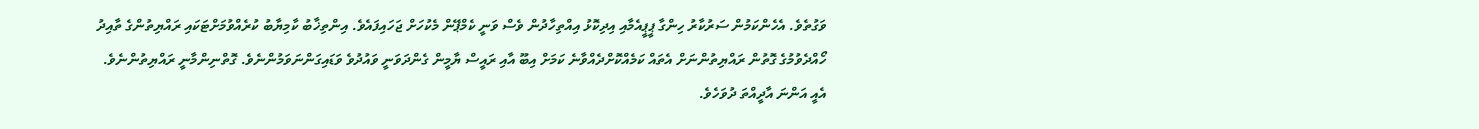ވަގުތެވެ. އެހެންކަމުން ސަރުކާރު ހިންގާ ޕީޕީއެމާއި އިދިކޮޅު އިއްތިހާދުން ވެސް ވަނީ ކެމްޕޭން މެކުހަށް ޖަހައިފައެވެ. އިންތިޚާބު ކާމިޔާބު ކުރެއްވުމަށްޓަކައި ރައްޔިތުންގެ ތާއިދު ހޯއްދެވުމުގެ ގޮތުން ރައްޔިތުންނަށް އެތައް ކަމެއްކޮށްދެއްވާނެ ކަމަށް އިބޫ އާއި ރައީސް ޔާމީން ގެންދަވަނީ ވައުދުވެ ވަޑައިގަންނަވަމުންނެވެ. ގޮތްނިންމާނީ ރައްޔިތުންނެވެ. އެއީ އަންނަ އާދީއްތަ ދުވަހެވެ.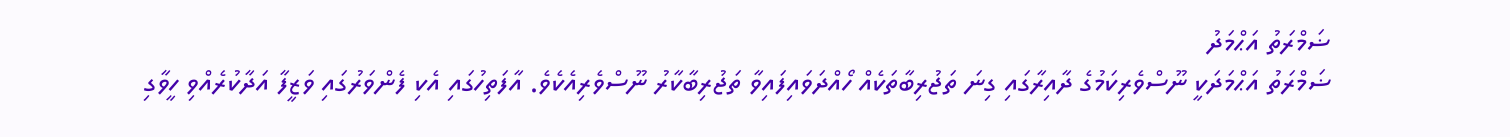ޟަމްރަތު އަޙްމަދު
ޟަމްރަތު އަޙްމަދަކީ ނޫސްވެރިކަމުގެ ދާއިރާގައި ގިނަ ތަޖުރިބާތަކެއް ހޯއްދަވައިފައިވާ ތަޖުރިބާކާރު ނޫސްވެރިއެކެވެ. އާފަތިހުގައި އެކި ފެންވަރުގައި ވަޒީފާ އަދާކުރެއްވި ހީވާގި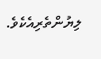ލިޔުންތެރިއެކެވެ.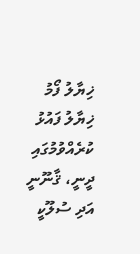ޚިޔާލު ފޯމު
ޚިޔާލު ފައުޅު ކުރެއްވުމުގައި ދީނީ، ޤާނޫނީ އަދި ސުލޫކީ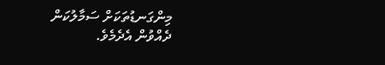މިންގަނޑުތަކަށް ސަމާލުކަން ދެއްވުން އެދެމެވެ.